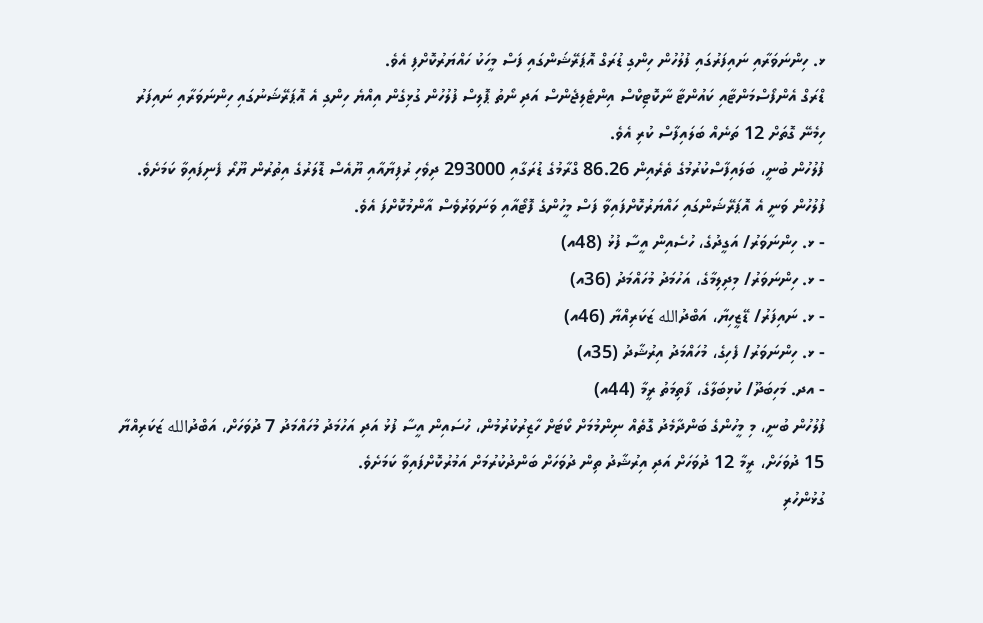ޅ. ހިންނަވަރާއި ނައިފަރުގައި ފުލުހުން ހިންގި ޑުރަގް އޮޕަރޭޝަންގައި ފަސް މީހަކު ހައްޔަރުކޮށްފި އެވެ.
ޑްރަގް އެންފޯސްމަންޓާއި ކައުންޓާ ނާކޮޓިކްސް އިންޓެލިޖެންސް އަދި ނޯތު ޕޮލިސް ފުލުހުން ގުޅިގެން އިއްޔެ ހިންގި އެ އޮޕަރޭޝަނުގައި ހިންނަވަރާއި ނައިފަރު ހިމެނޭ ގޮތަށް 12 ތަނެއް ބަލައިފާސް ކުރި އެވެ.
ފުލުހުން ބުނީ، ބަލައިފާސްކުރުމުގެ ތެރެއިން 86.26 ގްރާމުގެ ޑުރަގާއި 293000 ދިވެހި ރުފިޔާއާއި ޔޫއެސް ޑޮލަރުގެ އިތުރުން ޔޫރޯ ފެނިފައިވާ ކަމަށެވެ. ފުލުހުން ވަނީ އެ އޮޕަރޭޝަންގައި ހައްޔަރުކޮށްފައިވާ ފަސް މީހުންގެ ފޮޓޯއާއި ވަނަވަރުވެސް އާންމުކޮށްފަ އެވެ.
- ޅ. ހިންނަވަރު/ އަގީދުގެ، ހުސެއިން އީސާ ފުޅު (48އ)
- ޅ. ހިންނަވަރު/ މިދިލިމާގެ، އަހުމަދު މުހައްމަދު (36އ)
- ޅ. ނައިފަރު/ ޑޭޒީހިޔާ، އަބްދުالله ޒަކަރިއްޔާ (46އ)
- ޅ. ހިންނަވަރު/ ފެހިގެ، މުހައްމަދު އިރުޝާދު (35އ)
- އދ. މަހިބަދޫ/ ކުޅިބަލާގެ، ފާތިމަތު ރީމާ (44އ)
ފުލުހުން ބުނީ، މި މީހުންގެ ބަންދާމެދު ގޮތެއް ނިންމުމަށް ކޯޓަށް ހާޒިރުކުރުމުން، ހުސައިން އީސާ ފުޅު އަދި އަހުމަދު މުހައްމަދު 7 ދުވަހަށް، އަބްދުالله ޒަކަރިއްޔާ 15 ދުވަހަށް، ރީމާ 12 ދުވަހަށް އަދި އިރުޝާދު ތިން ދުވަހަށް ބަންދުކުރުމަށް އަމުރުކޮށްފައިވާ ކަމަށެވެ.
ގުޅުންހުރި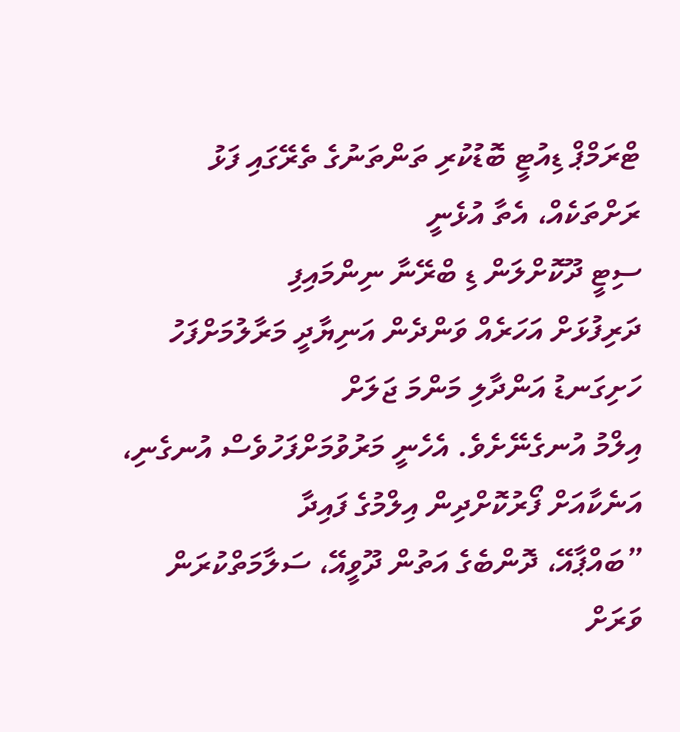ޓްރަމްޕް ޑިއުޓީ ބޮޑުކުރި ތަންތަނުގެ ތެރޭގައި ފަޅު ރަށްތަކެއް، އެތާ އުޅެނީ
ސިޓީ ދޫކޮށްލަން ޑި ބްރޭނާ ނިންމައިފި
ދަރިފުޅަށް އަހަރެއް ވަންދެން އަނިޔާދީ މަރާލުމަށްފަހު ހަށިގަނޑު އަންދާލި މަންމަ ޖަލަށް
އިލްމު އުނގެނޭށެވެ. އެހެނީ މަރުވުމަށްފަހުވެސް އުނގެނި، އަނެކާއަށް ފޯރުކޮށްދިން އިލްމުގެ ފައިދާ
”ބައްޕާއޭ، ދޮންބެގެ އަތުން ދޫވީއޭ، ސަލާމަތްކުރަން ވަރަށް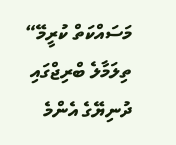މަސައްކަތް ކުރީމޭ“
ތިލަމާލެ ބްރިޖްގައި ދުނިޔޭގެ އެންމެ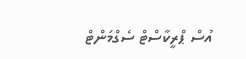އުސް ޕްރީކާސްޓް ސެގްމަންޓް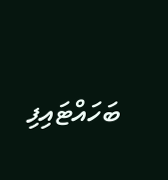ބަހައްޓައިފި